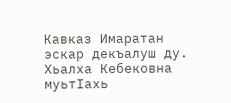Кавказ Имаратан эскар декъалуш ду. Хьалха Кебековна муьтIахь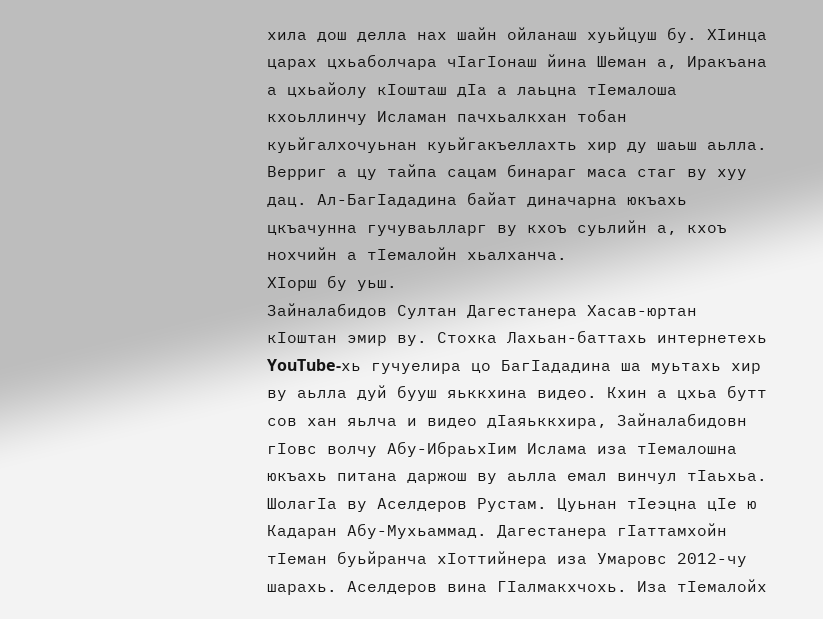хила дош делла нах шайн ойланаш хуьйцуш бу. ХIинца царах цхьаболчара чIагIонаш йина Шеман а, Иракъана а цхьайолу кIошташ дIа а лаьцна тIемалоша кхоьллинчу Исламан пачхьалкхан тобан куьйгалхочуьнан куьйгакъеллахть хир ду шаьш аьлла. Верриг а цу тайпа сацам бинараг маса стаг ву хуу дац. Ал-БагIададина байат диначарна юкъахь цкъачунна гучуваьлларг ву кхоъ суьлийн а, кхоъ нохчийн а тIемалойн хьалханча.
ХIорш бу уьш.
Зайналабидов Султан Дагестанера Хасав-юртан кIоштан эмир ву. Стохка Лахьан-баттахь интернетехь YouTube-хь гучуелира цо БагIададина ша муьтахь хир ву аьлла дуй бууш яьккхина видео. Кхин а цхьа бутт сов хан яьлча и видео дIаяьккхира, Зайналабидовн гIовс волчу Абу-ИбраьхIим Ислама иза тIемалошна юкъахь питана даржош ву аьлла емал винчул тIаьхьа.
ШолагIа ву Аселдеров Рустам. Цуьнан тIеэцна цIе ю Кадаран Абу-Мухьаммад. Дагестанера гIаттамхойн тIеман буьйранча хIоттийнера иза Умаровс 2012-чу шарахь. Аселдеров вина ГIалмакхчохь. Иза тIемалойх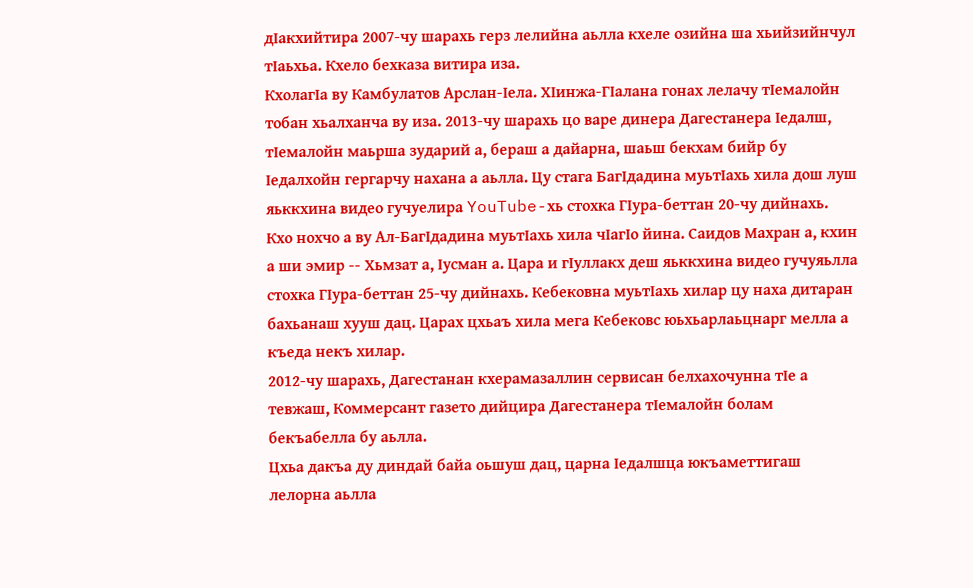дIакхийтира 2007-чу шарахь герз лелийна аьлла кхеле озийна ша хьийзийнчул тIаьхьа. Кхело бехказа витира иза.
КхолагIа ву Камбулатов Арслан-Iела. ХIинжа-ГIалана гонах лелачу тIемалойн тобан хьалханча ву иза. 2013-чу шарахь цо варе динера Дагестанера Iедалш, тIемалойн маьрша зударий а, бераш а дайарна, шаьш бекхам бийр бу Iедалхойн гергарчу нахана а аьлла. Цу стага БагIдадина муьтIахь хила дош луш яьккхина видео гучуелира YouTube-хь стохка ГIура-беттан 20-чу дийнахь.
Кхо нохчо а ву Ал-БагIдадина муьтIахь хила чIагIо йина. Саидов Махран а, кхин а ши эмир -- Хьмзат а, Iусман а. Цара и гIуллакх деш яьккхина видео гучуяьлла стохка ГIура-беттан 25-чу дийнахь. Кебековна муьтIахь хилар цу наха дитаран бахьанаш хууш дац. Царах цхьаъ хила мега Кебековс юьхьарлаьцнарг мелла а къеда некъ хилар.
2012-чу шарахь, Дагестанан кхерамазаллин сервисан белхахочунна тIе а тевжаш, Коммерсант газето дийцира Дагестанера тIемалойн болам бекъабелла бу аьлла.
Цхьа дакъа ду диндай байа оьшуш дац, царна Iедалшца юкъаметтигаш лелорна аьлла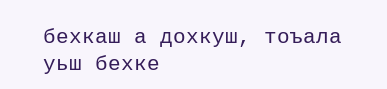бехкаш а дохкуш, тоъала уьш бехке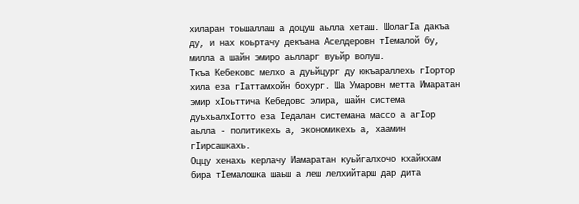хиларан тоьшаллаш а доцуш аьлла хеташ. ШолагIа дакъа ду, и нах коьртачу декъана Аселдеровн тIемалой бу, милла а шайн эмиро аьлларг вуьйр волуш.
Ткъа Кебековс мелхо а дуьйцург ду юкъараллехь гIортор хила еза гIаттамхойн бохург. Ша Умаровн метта Имаратан эмир хIоьттича Кебедовс элира, шайн система дуьхьалхIотто еза Iедалан системана массо а агIор аьлла - политикехь а, экономикехь а, хаамин гIирсашкахь.
Оццу хенахь керлачу Иамаратан куьйгалхочо кхайкхам бира тIемалошка шаьш а леш лелхийтарш дар дита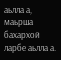аьлла а, маьрша бахархой ларбе аьлла а.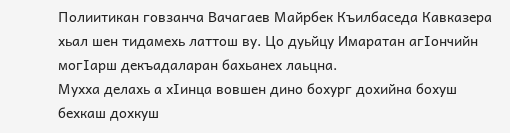Полиитикан говзанча Вачагаев Майрбек Къилбаседа Кавказера хьал шен тидамехь латтош ву. Цо дуьйцу Имаратан агIончийн могIарш декъадаларан бахьанех лаьцна.
Мухха делахь а хIинца вовшен дино бохург дохийна бохуш бехкаш дохкуш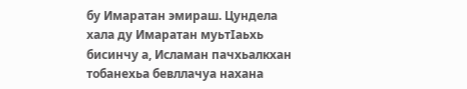бу Имаратан эмираш. Цундела хала ду Имаратан муьтIаьхь бисинчу а, Исламан пачхьалкхан тобанехьа бевллачуа нахана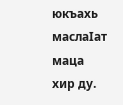юкъахь маслаIат маца хир ду.